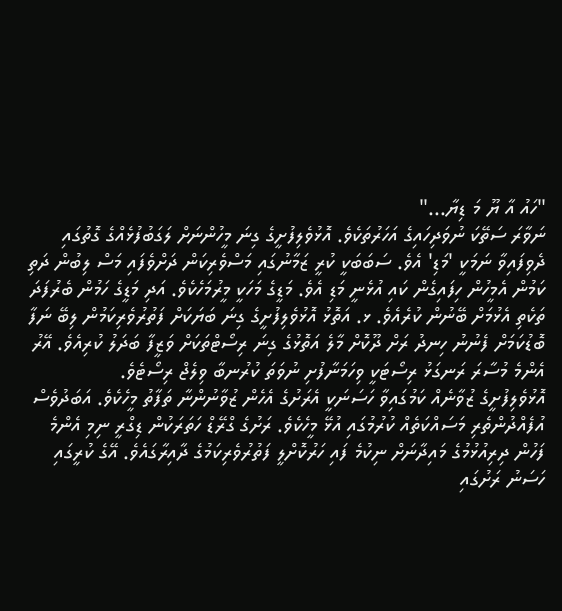"ހައު އާ ޔޫ މަ ޑިޔާ..."
ނަވާރަ ސަތޭކަ ނުވަދިހައިގެ އަހަރުތަކެވެ. އޮޅުވެލިފުށީގެ ގިނަ މީހުންނަށް ލަގަބުފުޅެއްގެ ގޮތުގައި ދެވިފައިވާ ނަމަކީ 'މަޑި' އެވެ. ސަބަބަކީ ކުރީ ޒަމާނުގައި މަސްވެރިކަން ދަށްވެފައި މަސް ލިބުން ދަތި ކަމުން އެމީހުން ހިފައިގެން ކައި އުޅެނީ މަޑި އެވެ. މަޑީގެ މަހަކީ މީރުމަހެކެވެ. އަދި މަޑީގެ ހަމުން ބެރުފަދަ ތަކެތި އެޅުމަށް ބޭނުން ކުރެއެވެ. ޅ. އަތޮޅު އޮޅުވެލިފުށީގެ ގިނަ ބަޔަކަށް ފަތުރުވެރިކަމުން ލިބޭ ނަފާ ބޮޑުކަމަށް ފެނުނު ހިނދު ރަށް ދޫކޮށް މާލެ އަތޮޅުގެ ގިނަ ރިސޯޓްތަކަށް ވަޒީފާ ބަދަލު ކުރިއެވެ. އޭރު އެންމެ މުސާރަ ރަނގަޅު ރިސޯޓަކީ ވިހަމަނާފުށި ނުވަތަ ކުރުނބާ ވިލެޖް ރިސޯޓެވެ.
އޮޅުވެލިފުށީގެ ޒުވާނެއް ކަމުގައިވާ ހަސަނަކީ އެރަށުގެ އެހެން ޒުވާނުންނާ ތަފާތު މީހެކެވެ. އަބަދުވެސް އުފެއްދުންތެރި މަސައްކަތެއް ކުރުމުގައި އުޅޭ މީހެކެވެ. ރަށުގެ ގްރޭޑް ހަތަރަކުން ޑިގްރީ ނިމި އެންމެ ފަހުން ދިރިއުޅުމުގެ މައިދާނަށް ނިކުމެ ފައި ހަރުކޮށްލީ ފަތުރުވެރިކަމުގެ ދާއިރާގައެވެ. އޭގެ ކުރީގައި ހަސަނު ރަށުގައި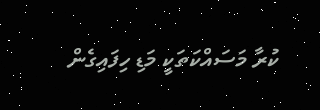ކުރާ މަސައްކަތަކީ މަޑި ހިފައިގެން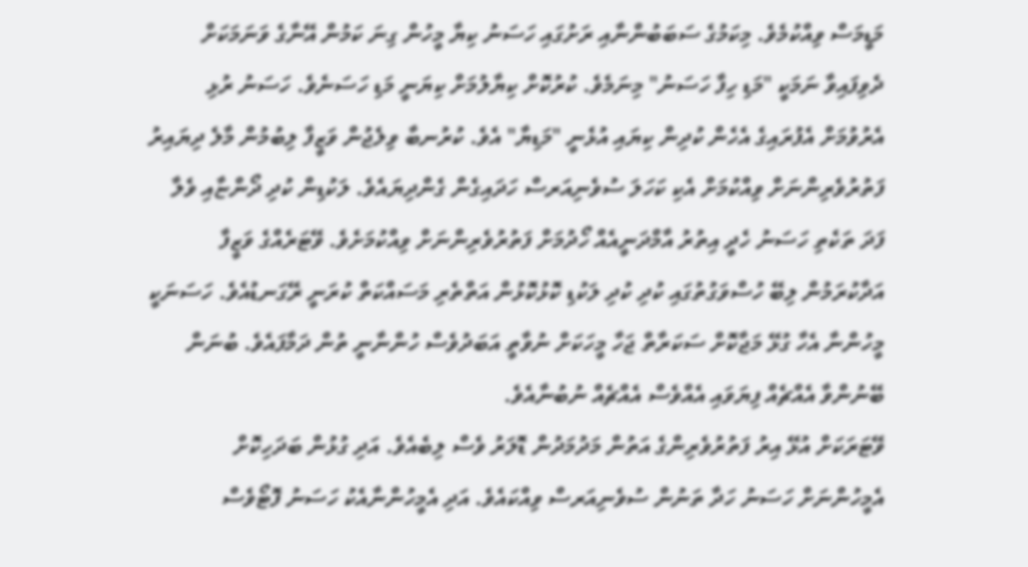މަޑީމަސް ވިއްކުމެވެ. މިކަމުގެ ސަބަބުންނާއި ރަށުގައި ހަސަނު ކިޔާ މީހުން ގިނަ ކަމުން އޭނާގެ ވަނަމަކަށް ދެވިފައިވާ ނަމަކީ "މަޑި ހިފާ ހަސަނު" މިނަމެވެ. ކުރުކޮށް ކިޔާލުމަށް ކިޔަނީ މަޑި ހަސަނެވެ. ހަސަނު ރުޅި އެރުވުމަށް އެފުރައިގެ އެހެން ކުދިން ކިޔައި އުޅެނީ "މަޑިޔާ" އެވެ. ކުރުނބާ ވިލެޖުން ވަޒީފާ ލިބުމުން މާލެ ދިޔައިރު ފަތުރުވެރިންނަށް ވިއްކުމަށް އެކި ކަހަލަ ސުވެނިއަރސް ހަދައިގެން ގެންދިޔައެވެ. ލަކުޑިން ކުދި ދޯންޏާއި ވެލާ ފަދަ ތަކެތި ހަސަނު ހެދީ އިތުރު އާމްދަނީއެއް ހޯދުމަށް ފަތުރުވެރިންނަށް ވިއްކުމަށެވެ. ވޭޓަރެއްގެ ވަޒީފާ އަދާކުރަމުން ލިބޭ ހުސްވަގުތުގައި ކުދި ކުދި ލަކުޑި ކޮޅުކޮޅުން އަތްތެރި މަސައްކަތް ކުރަނީ ރޭގަނޑުއެވެ. ހަސަނަކީ މީހުންނާ އެހާ ގުޅޭ މަޖާކޮށް ސަކަރާތް ޖަހާ މީހަކަށް ނުވާތީ އަބަދުވެސް ހުންނާނީ ތުން ދަމާފައެވެ. ބުނަން ބޭނުންވާ އެއްޗެއް ފިޔަވައި އެއްވެސް އެއްޗެއް ނުބުނާއެވެ.
ވޭޓަރަކަށް އުޅޭ އިރު ފަތުރުވެރިންގެ އަތުން މަދުމަދުން ޑޮލަރު ވެސް ލިބެއެވެ. އަދި ގުޅުން ބަދަހިކޮށް އެމީހުންނަށް ހަސަނު ހަދާ ތަނުން ސުވެނިއަރސް ވިއްކައެވެ. އަދި އެމީހުންނާއެކު ހަސަނު ފޮޓޯވެސް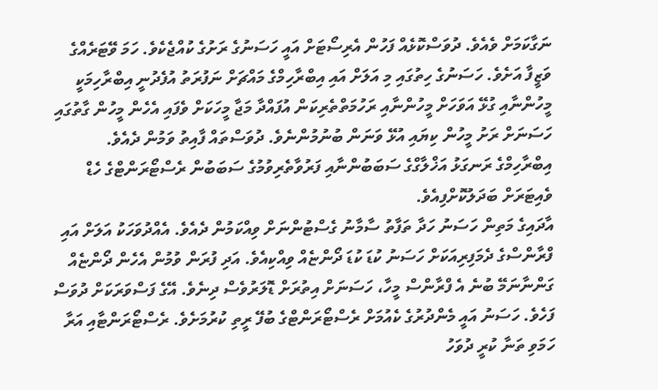ނަގާކަމަށް ވެއެވެ. ދުވަސްކޮޅެއް ފަހުން އެރިސޯޓަށް އައީ ހަސަނުގެ ރަށުގެ ކުއްޖެކެވެ. ހަމަ ވޭޓަރެއްގެ ވަޒީފާ އަށެވެ. ހަސަނުގެ ހިތުގައި މި އަލަށް އައި އިބްރާހިމްގެ މައްޗަށް ނަފުރަތު އުފެދުނީ އިބްރާހިމަކީ މީހުންނާއި ގުޅޭ އަވަހަށް މީހުންނާއި ރަހުމަތްތެރިކަން އުފައްދާ މަޖާ މީހަކަށް ވެފައި އެހެން މީހުން ގާތުގައި ހަސަނަށް ރަށު މީހުން ކިޔައި އުޅޭ ވަނަން ބުނުމުންނެވެ. ދުވަސްތައް ފާއިތު ވަމުން ދެއެވެ. އިބްރާހިމްގެ ރަނގަޅު އަޚްލާގްގެ ސަބަބުންނާއި ފަރުވާތެރިވުމުގެ ސަބަބުން ރެސްޓޯރަންޓްގެ ހެޑް ވެއިޓަރަށް ބަދަލުކޮށްފިއެވެ.
އާދައިގެ މަތިން ހަސަނު ހަދާ ތަފާތު ސާމާނު ގެސްޓުންނަށް ވިއްކަމުން ދެއެވެ. އެއްދުވަހަކު އަލަށް އައި ފްރާންސްގެ ދެމަފިރިއަކަށް ހަސަނު ކުޑަ ކުޑަ ދޯންޏެއް ވިއްކިއެވެ. އަދި ފުރަން ވުމުން އެހެން ދޯންޏެއް ގަންނާނަމޭ ބުނެ އެ ފްރާންސް މީހާ، ހަސަނަށް އިތުރަށް ޑޮލަރުވެސް ދިނެވެ. އޭގެ ފަސްވަރަކަށް ދުވަސް ފަހެވެ. ހަސަނު އައީ މެންދުރުގެ ކެއުމަށް ރެސްޓޯރަންޓްގެ ބުފޭ ރީތި ކުރުމަށެވެ. ރެސްޓޯރަންޓާއި އަރާ ހަމަވި ތަނާ ކުރީ ދުވަހު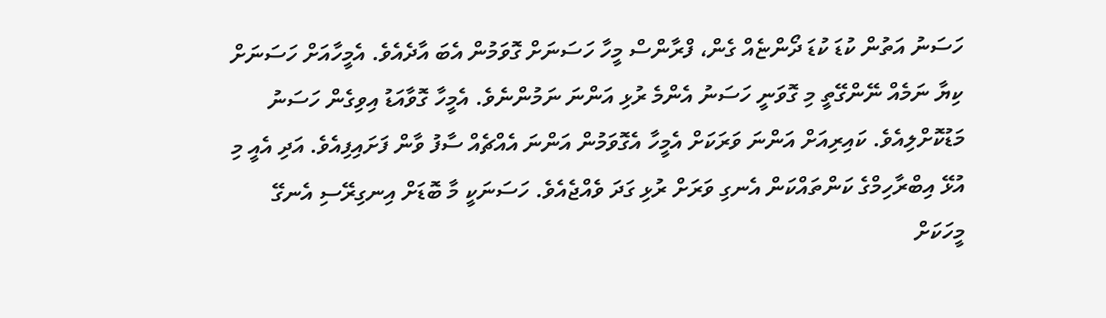ހަސަނު އަތުން ކުޑަ ކުޑަ ދޯންޏެއް ގެން، ފްރާންސް މީހާ ހަސަނަށް ގޮވަމުން އެބަ އާދެއެވެ. އެމީހާއަށް ހަސަނަށް ކިޔާ ނަމެއް ނޭންގޭތީ މި ގޮވަނީ ހަސަނު އެންމެ ރުޅި އަންނަ ނަމުންނެވެ. އެމީހާ ގޮވާއަޑު އިވިގެން ހަސަނު މަޑުކޮށްލިއެވެ. ކައިރިއަށް އަންނަ ވަރަކަށް އެމީހާ އެގޮވަމުން އަންނަ އެއްޗެއް ސާފު ވާން ފަށައިފިއެވެ. އަދި އެއީ މި އުޅޭ އިބްރާހިމްގެ ކަންތައްކަން އެނގި ވަރަށް ރުޅި ގަދަ ވެއްޖެއެވެ. ހަސަނަކީ މާ ބޮޑަށް އިނގިރޭސި އެނގޭ މީހަކަށް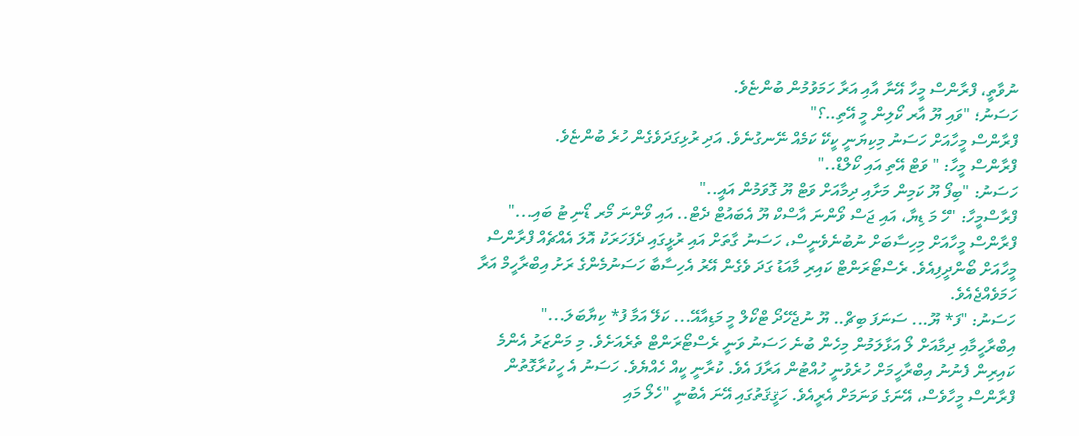ނުވާތީ، ފްރާންސް މީހާ އޭނާ އާއި އަރާ ހަމަވުމުން ބުންޏެވެ.
ހަސަނު؛ "ވައި ޔޫ އާރ ކޯލިން މީ އޭތި..؟"
ފްރާންސް މީހާއަށް ހަސަނު މިކިޔަނީ ކީކޭ ކަމެއް ނޭނގުނެވެ. އަދި ރުޅިގަދަވެގެން ހުރެ ބުންޏެވެ.
ފްރާންސް މީހާ: " ވަޓް އޭތި އައި ކޯލްޑް.."
ހަސަނު: "ބިފޯ ޔޫ ކަމިން މަށާއި ދިމާއަށް ވަޓް ޔޫ ގޮވަމުން އައީ.."
ފްރާސްމީހާ: "ހޭ މަ ޑިޔާ، އައި ޖަސް ވޯންނަ އާސްކް ޔޫ އެބައުޓް ދެޓް.. އައި ވޯންނަ މޯރ ޑޯނި ޓު ބައި..."
ފްރާންސް މީހާއަށް މިހިސާބަށް ނުބުނެވެނީސް، ހަސަނު ގާތަށް އައި ރުޅީގައި ދެފަހަރަކު އޮލަ އެއްޗެއް ފްރާންސް މީހާއަށް ބޯންދީފިއެވެ. ރެސްޓޯރަންޓް ކައިރި މާއަޑު ގަދަ ވެގެން އޭރު އެހިސާބާ ހަސަނުމެންގެ ރަށު އިބްރާހީމް އަރާ ހަމަވެއްޖެއެވެ.
ހަސަނު: "ފަ* ޔޫ... ސަނަފަ ބިޗް.. ޔޫ ނުޖެހޭދޯ ޓްކޯލް މީ މަޑިއާއޭ... ކަލޭ އަމާ ފު* ކިޔާބަލަ..."
އިބްރާހީމާއި ދިމާއަށް ލޯ އަޅާލަމުން މިހެން ބުނެ ހަސަނު ވަނީ ރެސްޓޯރަންޓް ތެރެއަށެވެ. މި މަންޒަރު އެންމެ ކައިރިން ފެނުނު އިބްރާހީމަށް ހުރެވުނީ ހުއްޓުން އަރާފަ އެވެ. ކުރާނީ ކީއް ހެއްޔެވެ. ހަސަނު އެ ހީކުރާގޮތުން ފްރާންސް މީހާވެސް، އޭނަގެ ވަނަމަށް އެރީއެވެ. ހަޤީޤަތުގައި އޭނަ އެބުނީ "ހެލޯ މައި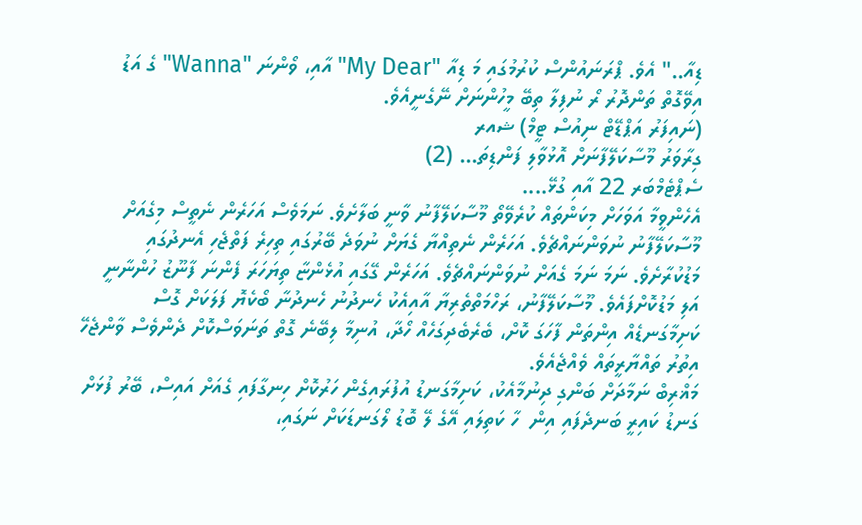ޑިއާ.." އެވެ. ޕްރަނައުންސް ކުރުމުގައި މަ ޑިއާ "My Dear" އާއި، ވޯންނަ "Wanna" ގެ އަޑު އިވޭގޮތް ތަންދޮރު ރޯ ނުފިލާ ތިބޭ މީހުންނަށް ނޭގެނީއެވެ.
(ނައިފަރު އަޕްޑޭޓް ނިއުސް ޓީމް) ޝއރ
ގިރާވަރު މޫސާކަލޭފާނަށް އޮޅުވާލި ފަންޑިތަ... (2)
ސެޕްޓެމްބަރ 22 އާއި ގުޅޭ....
އެހެންވީމާ އަވަހަށް މިކަންތައް ކުރެވޭތޯ މޫސާކަލޭފާނު ވާނީ ބަލާށެވެ. ނަމަވެސް އަހަރެން ނެތީސް މިގެއަށް މޫސާކަލޭފާނު ނުވަންނައްޗެވެ. އަހަރެން ނެތިއްޔާ ގެޔަށް ނުވަދެ ބޭރުގައި ތިހިރެ ފަތްޖެހި އެނދުގައި މަޑުކުރާށެވެ. ނަމަ ނަމަ ގެއަށް ނުވަންނައްޗެވެ. އަހަރެން ގޭގައި އުޅެންޏާ ތިޔަހަރަ ފެންނަ ފާނޫޒު ހުންނާނީ އަލި މަޑުކޮށްފައެވެ. މޫސާކަލޭފާނު، ރަހްމަތްތެރިޔާ އާއިއެކު ހެނދުނު ހެނދުނާ ބޯކެޔޮ ފަލަކަށް ގޮސް ކަށިމާގަނޑެއް އިންތަން ފާހަގަ ކޮށް، ބެރެބެދިގަހެއް ހޯދާ، އުނިމާ ލިބޭނެ ގޮތް ތަނަވަސްކޮށް ދެންވެސް ވާންޖެހޭ އިތުރު ތައްޔާރީތައް ވެއްޖެއެވެ.
މަޣްރިބް ނަމާދަށް ބަންގި ދިނުމާއެކު، ކަށިމާގަނޑު އުފުރައިގެން ހަރުކޮށް ހިނގާފައި ގެއަށް އައިސް، ބޭރު ފުޅަށް ގަނޑު ކައިރީ ބަނދެފައި އިން  ހާ ކަތިލައި އޭގެ ލޭ ބޮޑު ލޯގަނޑަކަށް ނަގައި،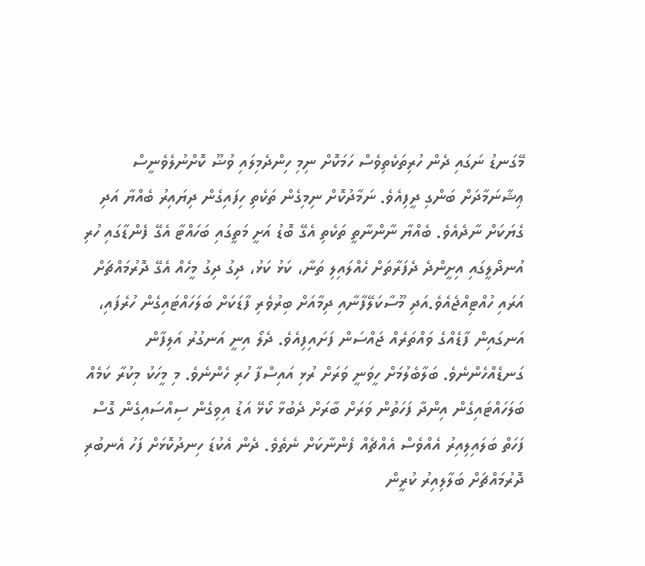މޭގަނޑު ނަގައި ދެން ހުރިތަކެތިވެސް ހަމަކޮށް ނިމި ހިންދެމިލައި ވުޟޫ ކޮށްނުލެވެނީސް ޢިޝާނަމާދަށް ބަންގި ދީފިއެވެ. ނަމާދުކޮށް ނިމިގެން ތަކެތި ހިފައިގެން ދިޔައިރު ބެއްޔާ އަދި ގެޔަކަށް ނާދެއެވެ. ބެއްޔާ ނާންނާތީ ތަކެތި އެގޭ ބޮޑު އަށީ މަތީގައި ބަހައްޓާ އެގޭ ފެންޑާގައި ހުރި އުނދޯލީގައި އިށީންދެ ދެފަރާތަށް ހެއްލައިލި ތަނާ، ކަޅު ކަޅު، ދިގު ދިގު މީހެއް އެގޭ ދޮރުމައްޗަށް އަރައި ހުއްޓިއްޖެއެވެ.އަދި މޫސާކަލޭފާނާއި ދިމާއަށް ބިރުވެރި ފާޑަކަށް ބަލަހައްޓައިގެން ހުރެފައި، އަނގައިން ފާޑެއްގެ ވައްތަރެއް ޖައްސަން ފަށައިފިއެވެ. ދެލޯ އިނީ އަނގުރު އަލިފާން ގަނޑެއްހެންނެވެ. ބަލާބެލުމަށް ހީވަނީ ވަރަށް ރުޅި އައިސްފާ ހުރި ހެންނެވެ. މި މީހަކު މިކުރާ ކަމެއް ބަލަހައްޓައިގެން އިންދާ ފަހަތުން ވަރަށް ބާރަށް ދެބުޅާ ކޯޅޭ އަޑު އިވިގެން ސިއްސައިގެން ގޮސް ފަހަތް ބަލައިލިއިރު އެއްވެސް އެއްޗެއް ފެންނާކަށް ނެތެވެ. ދެން އެކުޑަ ހިނދުކޮޅަށް ފަހު އެނބުރި ދޮރުމައްޗަށް ބަލާލިއިރު ކުރީން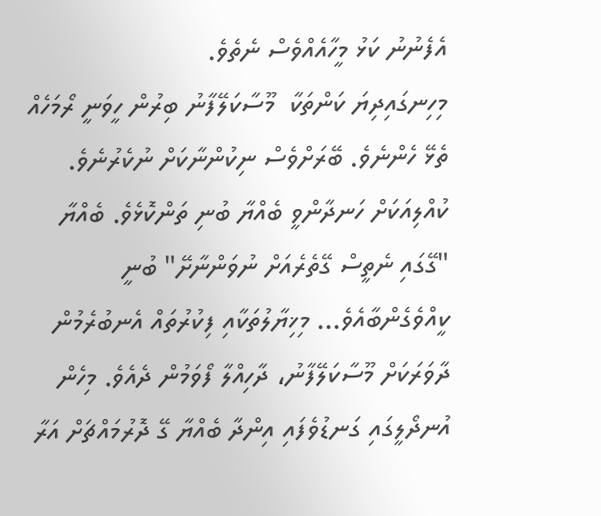އެފެނުނު ކަޅު މީހާއެއްވެސް ނެތެވެ.
މިހިނގައިދިޔަ ކަންތަކާ  މޫސާކަލޭފާނު ބިރުން ހީވަނީ ރޯމަހެއް ތެޅޭ ހެންނެވެ. ބޭރަށްވެސް ނިކުންނާކަށް ނުކެރުނެވެ. ކުއްލިއަކަށް ހަނދާންވީ ބެއްޔާ ބުނި ތަންކޮޅެވެ. ބެއްޔާ "ގޭގައި ނެތީސް ގޭތެރެއަށް ނުވަންނާށޭ" ބުނީ ކީއްވެގެންބާއެވެ... މިޚިޔާލުތަކާއި ފިކުރުތައް އެނބުރެމުން ދާވަރަކަށް މޫސާކަލޭފާނު، ދާހިއްލާ ފޯވަމުން ދެއެވެ. މިހެން އުނދޯލީގައި ގަނޑުވެފައި އިންދާ ބެއްޔާ ގޭ ދޮރުމައްޗަށް އަރާ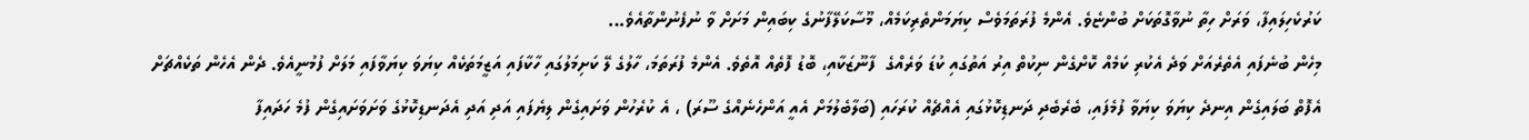ކަރުކެހިލައިފާ، ވަރަށް ހިތާ ނުވާގޮތަކަށް ބުންޏެވެ. އެންމެ ފުރަތަމަވެސް ކިޔަމަންތެރިކަމެއް، މޫސާކަލޭފާނުގެ ކިބައިން މަށަށް ވާ ނުފެނުންތާއެވެ...
މިހެން ބުނެފައި އެތެރެއަށް ވަދެ އެކުރި ކަމެއް ކޮށްގެން ނިކުތް އިރު އަތުގައި ކުޑަ ވަރެއްގެ  ފާނޫޒަކާއި، ބޮޑު ފޮތެއް އޮތެވެ. އެންމެ ފުރަތަމަ، ހާލުގެ ލޭ ކަށިމަލުގައި ހާކާފައި އަޒީމަތަކެއް ކިޔަވަ ކިޔަވާފައި މަލަށް ފުމުނީއެވެ. ދެން އެހެން ތަކެއްޗަށް އެފޮތް ބަލައިގެން އިނދެ ކިޔަވަ ކިޔަވާ ފުމެފައި، ބެރެބެދި ދަނޑިކޮޅުގައި އެއްޗެއް ކުރަހައި (ބަލާބެލުމަށް އެއީ އަންހެނެއްގެ ސޫރަ) ، އެ ކުރެހުން ވަށައިގެން ލިޔެފައި އަދި އަދި އެދަނޑިކޮޅުގެ ވަށަވަށައިގެން ފުމެ ހަދައިފާ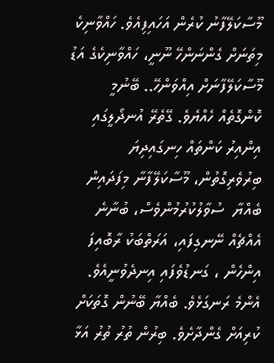މޫސާކަލޭފާނު ކުރެން އަހައިފިއެވެ. ހައްވާނިކެ މިތަނަށް ގެންނަންހޭ ނޫނީ، ހައްވާނިކެގެ އަޑު މޫސާކަލޭފާނަށް އިއްވަންހޭ.. ބޭނުމީ ކޮންގޮތެއް ހެއްޔެވެ. ގޭތެރޭ އުނދޯލީގައި އިންއިރު ކަންތައް ހިނގައިދިޔަ ބިރުވެރިގޮތުން، މޫސާކަލޭފާނާ މިފަދައިން ބެއްޔާ  ސުވާލުކުރުމުންވެސް، ބުނާނެ އެއްޗެއް ނޭނގިފައި، އަރަތްބަކު ރާބޮއިފަ އިންހެން ، ގަނޑުވެފައި އިނދެވުނީއެވެ.
އެންމެ ރަނގަޅެވެ. ބެއްޔާ ބޭނުން ގޮތަކަށް ކުރިއަށް ގެންދާށެވެ. ބިރުން ތުރު ތުރު އަޅާ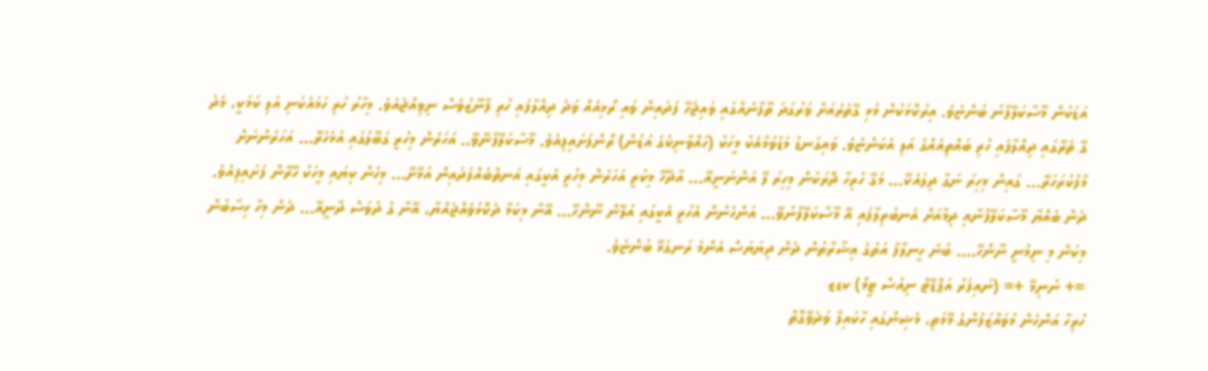އަޑަކުން މޫސާކަލޭފާނު ބުންޏެވެ. އިރުކޮޅަކުން މުޅި ގޭތެރެއަށް ވަރުގަދަ ތޫފާނެއްގައި ވައިޖެހޭ ފަދައިން ވައި ރޯޅިއެއް ވަދެ ދިއްލާފައި ހުރި ފާނޫޒުވެސް ނިވިއްޖެއެވެ. މިހާރު ހުރި ހަމައެކަނި އަލި ކަމަކީ، މެދު ގޭ ތެރޭގައި ދިއްލާފައި ހުރި ބައްތިއެއްގެ އަލި އެކަންޏެވެ. ވައިގަނޑު މަޑުވުމާއެކު މީހަކު (ހައްވާނިކެގެ އަޑުން) ރޯންފަށައިފިއެވެ. މޫސާކަލޭފާނޭވޭ.. އަހަރެން މިހުރީ ގަބޫލުގައި އުޅެހެރޭ... އަހަރެންނަށް މާފުކުރަހަރޭ... ގައިން މިހިރަ ނަގާ ދިލައެކޭ... މަގޭ ހުރިހާ ދޮރަކުން މިހިރަ ލޭ އަންނަނީއޭ... އާދޭހޭ މިކުރީ އަހަރެން މިހުރީ އެކީގައި އަނތްބެއްފަދައިން އުޅޭށޭ... މިހެން ކިޔައި މީހަކު ހޭރޭން ފަށައިފިއެވެ. ދެން ބެއްޔާ މޫސާކަލޭފާނާއި ދިމާއަށް އެނބުރިލާފައި އޭ މޫސާކަލޭފާނުވޭ... އަންހެނުން އެހުރީ އެކީގައި އުލޭން ނޫންހޭ... އޭނާ މިކަމާ ދެކޮޅުވެއްޖެއްޔާ، އޭނާ ގެ ދުވަސް ދާނީއޭ... ދެން މިހާ ހިސާބުން މިކަން މި ނިމުނީ ނޫންހޭ.... ބުނެ ހީނލާފާ އަތުގެ އިޝާރާތުން ދެން ދިޔަޔަސް އެންމެ ރަނގަޅޭ ބުންޏެވެ.
=+ ނުނިމޭ += (ނައިފަރު އަޕްޑޭޓް ނިއުސް ޓީމް) ކޑޒ
ހުރިހާ އަންހެން މުވައްޒަފުންގެ މޭމަތި، މެޝިންގައި ހާކައިފާ ވަދެވޭގޮތް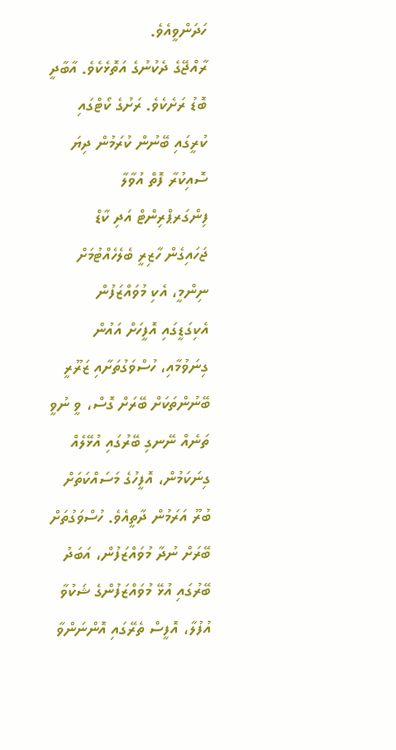ހަދަންވީއެވެ.
ރާއްޖޭގެ ދެކުނުގެ އަތޮޅެކެވެ. އާބާދީ ބޮޑު ރަށެކެވެ. ރަށުގެ ކޯޓްގައި ކުރީގައި ބޭނުން ކުރަމުން ދިޔަ ސޮއިކުރާ ފޮތް އުވާލާ ފިންގަރޕްރިންޓް އަދި ކާޑް ޖަހައިގެން ހާޒިރީ ބެލެހެއްޓުމަށް ނިންމީ، އެކި މުވައްޒަފުން އެކިގަޑީގައި އޮފީހަށް އައުން ގިނަވުމާއި، ހުސްވަގުތަށާއި ޒަރޫރީ ބޭނުންތަކަށް ބޭރަށް ގޮސް، ވީ ނުވީ ތަނެއް ނޭނގި ބޭރުގައި އުޅޭލެއް ގިނަކަމުން، އޮފީހުގެ މަސައްކަތަށް ބުރޫ އަރަމުން ދާތީއެވެ. ހުސްވަގުތަށް ބޭރަށް ނުދާ މުވައްޒަފުން، އަބަދު ބޭރުގައި އުޅޭ މުވައްޒަފުންގެ ޝަކުވާ އުފުލާ، އޮފީސް ތެރޭގައި އޮންނަންވާ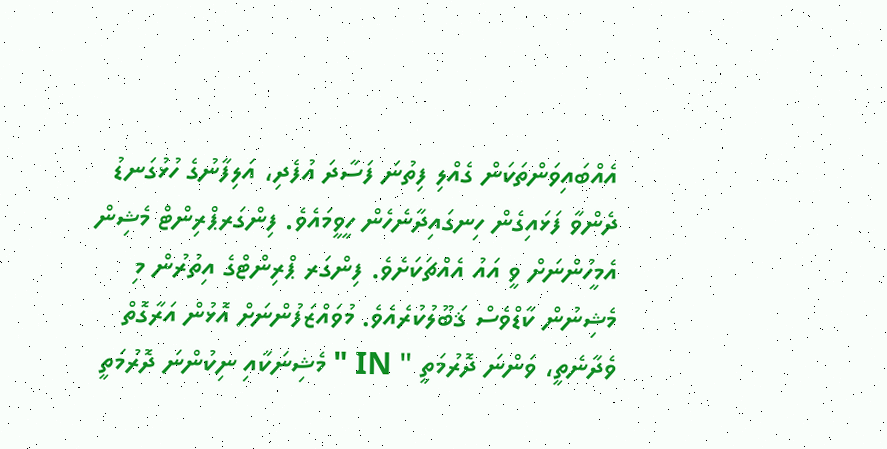އެއްބައިވަންތަކަން ގެއްލި ފިތުނަ ފަސާދަ އުފެދި، އަލިފާނުގެ ހުޅުގަނޑު ދެންވާ ފަޅައިގެން ހިނގައިދާނެހެން ހީވީމައެވެ. ފިންގަރޕްރިންޓް މެޝިން އެމީހުންނަށް ވީ އައު އެއްޗަކަށެވެ. ފިންގަރ ޕްރިންޓްގެ އިތުރުން މި މެޝިނުން ކާޑްވެސް ޤަބޫލުކުރެއެވެ. މުވައްޒަފުންނަށް އޮޅުން އަރާގޮތް ވެދާނެތީ، ވަންނަ ދޮރުމަތީ " IN " މެޝިނަކާއި ނިކުންނަ ދޮރުމަތީ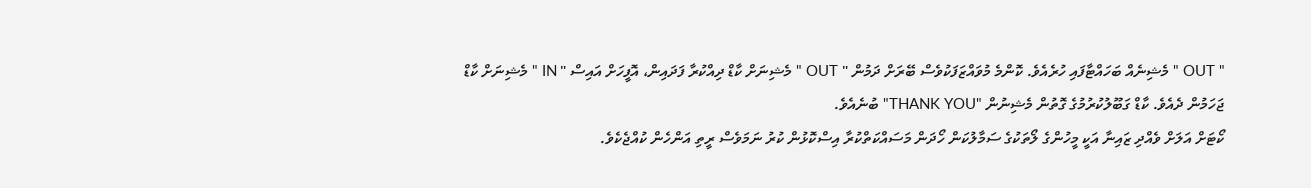" OUT " މެޝިނެއް ބަހައްޓާފައި ހުރެއެވެ. ކޮންމެ މުވައްޒަފަކުވެސް ބޭރަށް ދަމުން " OUT " މެޝިނަށް ކާޑް ދިއްކުރާ ފަދައިން، އޮފީހަށް އައިސް " IN " މެޝިނަށް ކާޑް ޖަހަމުން ދެއެވެ. ކާޑް ގަބޫލުކުރުމުގެ ގޮތުން މެޝިނުން "THANK YOU" ބުނެއެވެ.
ކޯޓަށް އަލަށް ވެއްދި ޒައިނާ އަކީ މީހުންގެ ލޯތަކުގެ ސަމާލުކަން ހޯދަން މަސައްކަތްކުރާ އިސްކޮޅުން ކުރު ނަމަވެސް ރީތި އަންހެން ކުއްޖެކެވެ.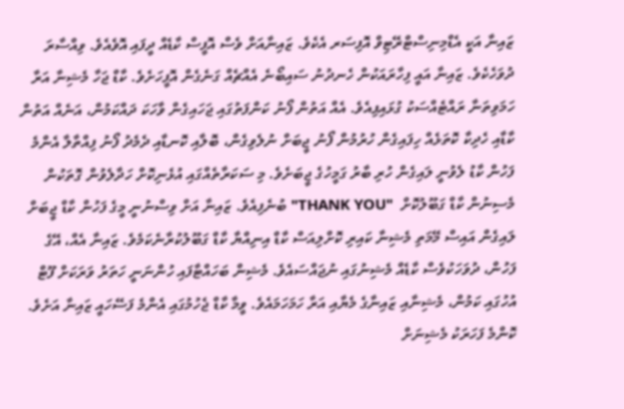ޒައިނާ އަކީ އެޑްމިނިސްޓްރޭޓިވް އޮފިސަރ އެކެވެ. ޒައިނާއަށް ވެސް އޮފީސް ކާޑެއް ދީފައި އޮވެއެވެ. ވިއްސާރަ ދުވަހެކެވެ. ޒައިނާ އައީ ފިހާރައަކުން ހެނދުނު ސައިބޯނެ އެއްޗެއް ގަނެގެން އޮފީހަށެވެ. ކާޑް ޖަހާ މެޝިނާ އަރާ ހަމަވިތަނާ ރައްޓެއްސަކު ގުޅައިފިއެވެ. އެއް އަތުން ފޯނު ކަންފަތުގައި ޖަހައިގެން ވާހަކަ ދައްކަމުން، އަނެއް އަތުން ކާޑާއި ހެދިކާ ކޮތަޅެއް ހިފައިގެން ހުރުމުން ފޯނު ޖީބަށް ނުލެވިގެން، ބޮލާއި ކޮނޑާއި ދެމެދު ފޯނު ފިއްތާލާ އެންމެ ފަހުން ކާޑު ލެވުނީ ލައިގެން ހުރި ބާރު ގަމީހުގެ ޖީބަށެވެ. މި ސަކަރާތެއްގައި އުޅެނިކޮށް ހަދާލެވުން ގޮތަކުން މެސިނުން ކާޑް ގަބޫލުކޮށް  "THANK YOU" ބުނެފިއެވެ. ޒައިނާ އަށް ވިސްނުނީ މީގެ ފަހުން ކާޑް ޖީބަށް ލައިގެން އައިސް މޭމަތި މެޝިނާ ކައިރި ކޮށްލިއަސް ކާޑް އިނިއްޔާ ކާޑް ގަބޫލުކުރާނެކަމެވެ. ޒައިނާ އެއް، އޭގެ ފަހުން، ދުވަހަކުވެސް ކާޑެއް މެޝިނުގައި ނުޖައްސައެވެ. މެޝިން ބަހައްޓާފައި ހުންނަނީ ހަތަރު ވަރަކަށް ފޫޓް އުހުގައި ކަމުން، މެޝިނާއި ޒައިނާގެ މެޔާއި އަރާ ހަމަހަމައެވެ. ވީމާ ކާޑް ޖެހުމުގައި އެންމެ ފަސޭހައީ ޒައިނާ އަށެވެ. ކޮންމެ ފަހަރަކު މެޝިނަށް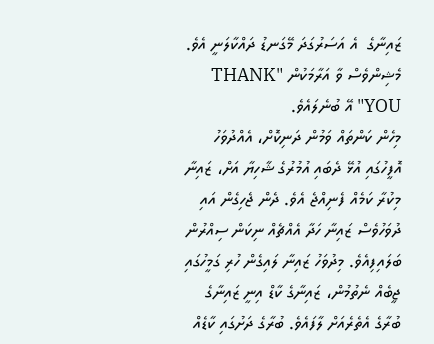ޒައިނާގެ  އެ އަސަރުގަދަ މޭގަނޑު ދައްކާލަނީ އެވެ. މެޝިންވެސް ވާ އަރާމަކުން "THANK YOU" އޭ ބުނެލައެވެ.
މިހެން ކަންތައް ވަމުން ދަނިކޮށް، އެއްދުވަހު އޮފީހުގައި އުޅޭ ދެބައި އުމުރުގެ ޝާހިޔާ އަށް، ޒައިނާ މިކުރާ ކަމެއް ފެނިއްޖެ އެވެ. ދެން ޖެހިގެން އައި ދުވަހުވެސް ޒައިނާ ހަދާ އެއްޗެއް ނިކަން ސިއްރުން ބަލައިފިއެވެ. މިދުވަހު ޒައިނާ ލައިގެން ހުރި ގަމީހުގައި ޖީބެއް ނެތުމުން، ޒައިނާގެ ކާޑް އިނީ ޒައިނާގެ ބުރާގެ އެތެރެއަށް ލާފައެވެ. ބުރާގެ ދަށުގައި ކާޑެއް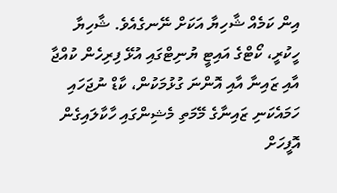އިން ކަމެއް ޝާހިޔާ އަކަށް ނޭނގެއެވެ. ޝާހިޔާ ހީކުރީ، ކޯޓްގެ އައިޓީ ޔުނިޓްގައި އުޅޭ ފިރިހެން ކުއްޖާ އާއި ޒައިނާ އާއި އޮންނަ ގުޅުމަކުން، ކާޑް ނުޖަހައި ހަމައެކަނި ޒައިނާގެ މޭމަތި މެޝިންގައި ހާކާލައިގެން އޮފީހަށް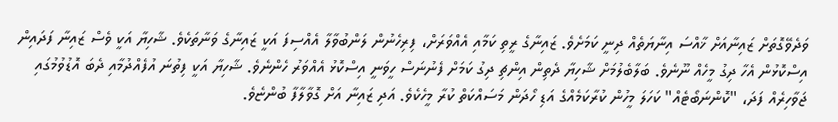ވަދެވޭގޮތަށް ޒައިނާއަށް ޚާއްސަ އިނާޔަތެއް ދިނީ ކަމަށެވެ. ޒައިނާގެ ރީތި ކަމާއި އެއްވަރަށް، ފިރިހެނުން ލަންބުވާލާ އެއްސިފަ އަކީ ޒައިނާގެ ވަނާތަކެވެ. ޝާހިޔާ އަކީ ވެސް ޒައިނާ ފަދައިން އިސްކޮޅުން އެހާ ދިގު މީހެއް ނޫނެވެ. ބަލާބެލުމަށް ޝާހިޔާ ދެތިން އިންޗި ދިގު ކަމަށް ފެނުނަސް ހީވަނީ އިސްކޮޅު އެއްވަރު ހެންނެވެ. ޝާހިޔާ އަކީ ފިތުނަ އުފެއްދުމާއި ދެބަ އޮޑުވުމުގައި ޖަވާހިރެއް ފަދަ، "ކޮންނަބޯޓެއް" ކަހަލަ މީހުން ކުރާކަމެއްގެ އަޑި ހޯދަން މަސައްކަތް ކުރާ މީހެކެވެ. އަދި ޒައިނާ އަށް ގޮވާލާފާ ބުންޏެވެ.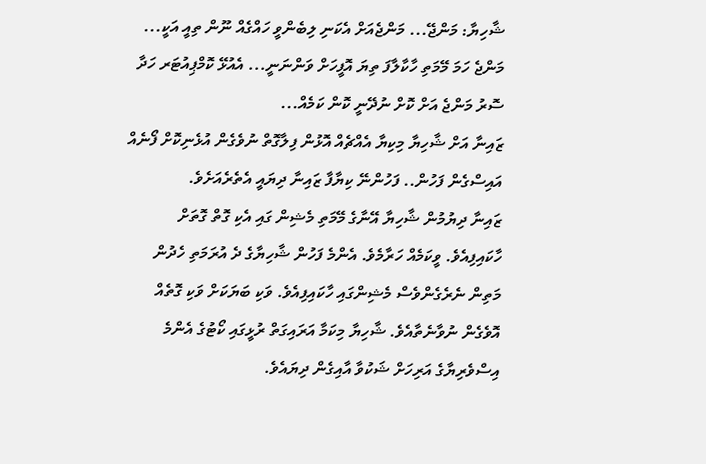ޝާހިޔާ: މަންޖޭ... މަންޖެއަށް އެކަނި ލިބެންވީ ހައްގެއް ނޫން ތިއީ އަކީ... މަންޖެ ހަމަ މޭމަތި ހާކާލާފަ ތިޔަ އޮފީހަށް ވަންނަނީ... އެއުޅޭ ކޮމްޕިއުޓަރ ހަދާ ސޮރު މަންޖެ އަށް ކޮށް ނުދޭނީ ކޮން ކަމެއް...
ޒައިނާ އަށް ޝާހިޔާ މިކިޔާ އެއްޗެއް އޮޅުން ފިލާގޮތް ނުވެގެން އުޅެނިކޮށް ފޯނެއް އައިސްގެން ފަހުން.. ފަހުންނޭ ކިޔާފާ ޒައިނާ ދިޔައީ އެތެރެއަށެވެ.
ޒައިނާ ދިޔުމުން ޝާހިޔާ އޭނާގެ މޭމަތި މެޝިން ގައި އެކި ގޮތް ގޮތަށް ހާކައިފިއެވެ. ވީކަމެއް ހަރާމެވެ. އެންމެ ފަހުން ޝާހިޔާގެ ދެ އުރަމަތި ހެދުން މަތިން ނެރެގެންވެސް މެޝިންގައި ހާކައިފިއެވެ. ވަކި ބަޔަކަށް ވަކި ގޮތެއް އޮވެގެން ނުވާނެތާއެވެ. ޝާހިޔާ މިކަމާ އަރައިގަތް ރުޅީގައި ކޯޓުގެ އެންމެ އިސްވެރިޔާގެ އަރިހަށް ޝަކުވާ އާއިގެން ދިޔައެވެ.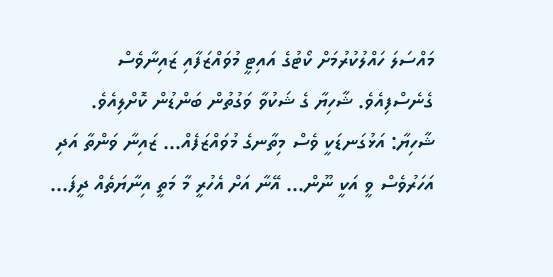މައްސަލަ ހައްލުކުރުމަށް ކޯޓުގެ އައިޓީ މުވައްޒަފާއި ޒައިނާވެސް ގެނެސްފިއެވެ. ޝާހިޔާ ގެ ޝަކުވާ ވަގުތުން ބަންޑުން ކޮށްލިއެވެ.
ޝާހިޔާ: އަޅުގަނޑަކީ ވެސް މިތާނގެ މުވައްޒަފެއް... ޒައިނާ ވަންތާ އަދި އަހަރުވެސް ވީ އަކީ ނޫން... އޭނާ އަށް އެހުރީ މާ މަތީ އިނާޔަތެއް ދީފަ...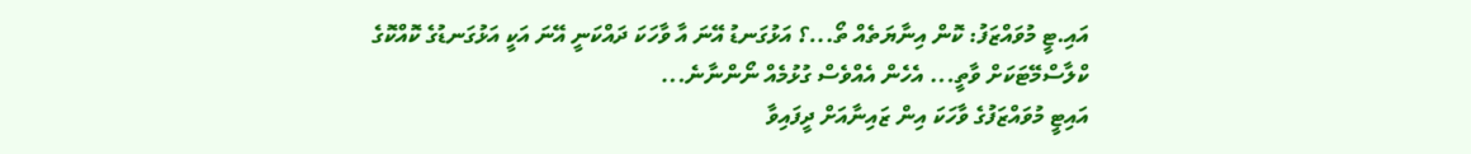އައި.ޓީ މުވައްޒަފު: ކޮން އިނާޔަތެއް ތޯ...؟ އަޅުގަނޑު އޭނަ އާ ވާހަކަ ދައްކަނީ އޭނަ އަކީ އަޅުގަނޑުގެ ކޮއްކޮގެ ކްލާސްމޭޓަކަށް ވާތީ... އެހެން އެއްވެސް ގުޅުމެއް ނޯންނާނެ...
އައިޓީ މުވައްޒަފުގެ ވާހަކަ އިން ޒައިނާއަށް ދީފައިވާ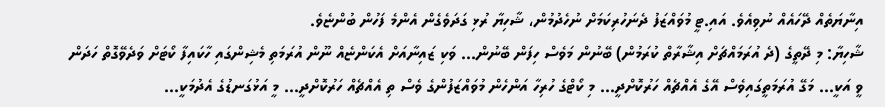އިނާޔަތެއް ދޭހައެއް ނުވިއެވެ. އައި.ޓީ މުވައްޒަފު ދެނަހުރިކަމަށް ނުހެދުމުން، ޝާހިޔާ ރުޅި ގަދަވެގެން އެންމެ ފަހުން ބުންޏެވެ.
ޝާހިޔާ: މި ދޭތީގެ (ދެ އުރަމައްޗަށް އިޝާރާތް ކުރަމުން) ބޭނުން މަވެސް ހިފަން ބޭނުން... ވަކި ޒައިނާއަށް އެކަންޏެއް ނޫން އުރަމަތި މެޝިންގައި ހާކައިފާ ކޯޓަށް ވަދެވޭގޮތް ހަދަން ވީ އަކީ... މަގޭ އުރަމަތީގައިވެސް އޭގެ އެއްޗެއް ހަރުކޮށްދީ... މި ކޯޓްގެ ހުރިހާ އަންހެން މުވައްޒަފުންގެ ވެސް ތި އެއްޗެއް ހަރުކޮށްދީ... މީ އަޅުގަނޑުގެ އެދުމަކީ...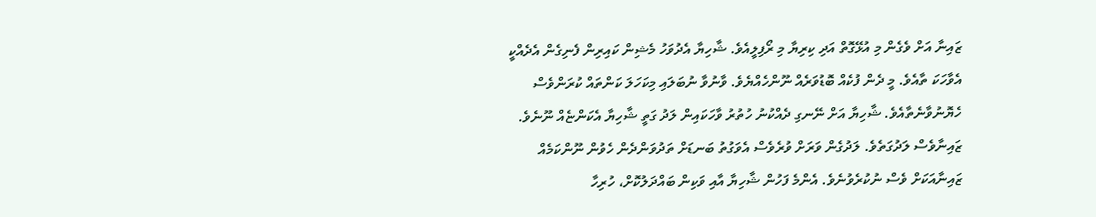ޒައިނާ އަށް ވެގެން މި އުޅޭގޮތް އަދި ކިރިޔާ މި ރޯފިލީއެވެ. ޝާހިޔާ އެދުވަހު މެޝިން ކައިރިން ފެނިގެން އެދެއްކީ އެވާހަކަ ތާއެވެ. މީ ދެން ފުކެއް ބޮޑުވަރެއް ނޫންހެއްޔެވެ. ވާނުވާ ނުބަލައި މިކަހަލަ ކަންތައް ކުރަންވެސް ހެޔޮނުވާނެތާއެވެ. ޝާހިޔާ އަށް ނޭނގި ދެއްކުނު ހުތުރު ވާހަކައިން ލަދު ގަތީ ޝާހިޔާ އެކަންޏެއް ނޫނެވެ. ޒައިނާވެސް ލަދުގަތެވެ. ލަދުގެން ވަރަށް ވުރެވެސް އެވަގުތު ބަނޑަށް ތަދުވަންދެން ހެވުން ނޫންކަމެއް ޒައިނާއަކަށް ވެސް ނުކުރެވުނެވެ. އެންމެ ފަހުން ޝާހިޔާ އާއި ވަކިން ބައްދަލުކޮށް، ހުރިހާ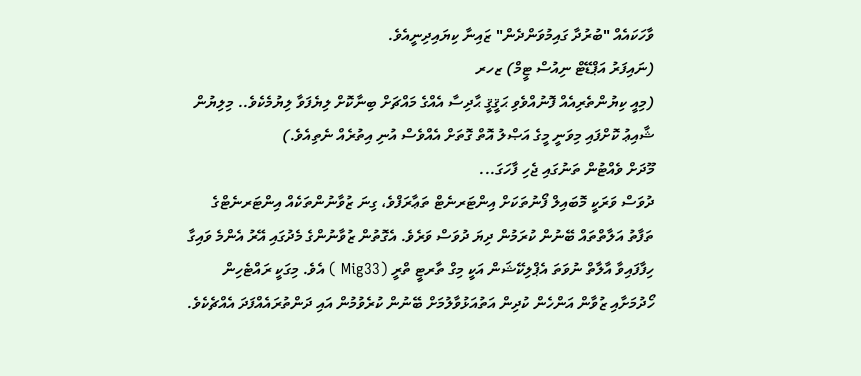ވާހަކައެއް "ބުރުދާ ގައިމުވަންދެން" ޒައިނާ ކިޔައިދިނީއެވެ.
(ނައިފަރު އަޕްޑޭޓް ނިއުސް ޓީމް) ޒހރ
(މިއީ ކިޔުންތެރިއެއް ފޮނުއްވެވި ޙަޤީޤީ ޙާދިސާ އެއްގެ މައްޗަށް ބިނާކޮށް ލިޔެފަވާ ލިޔުމެކެވެ.. މިލިޔުން ޝާއިޢު ކޮށްފައި މިވަނީ މީގެ އަޞްލު އޮތް ގޮތަށް އެއްވެސް އުނި އިތުރެއް ނެތިއެވެ.)
މޫދަށް ވެއްޓުން ތަނުގައި ޖެހި ފާހަގަ...
ދުވަސް ވަރަކީ މޮބައިލް ފޯނުތަކަށް އިންޓަރނެޓް ތަޢާރަފްވެ، ގިނަ ޒުވާނުންތަކެއް އިންޓަރނެޓްގެ ތަފާތު އަލާތްތައް ބޭނުން ކުރަމުން ދިޔަ ދުވަސް ވަރެވެ. އެގޮތުން ޒުވާނުންގެ މެދުގައި އޭރު އެންމެ ވައިގާ ހިފާފައިވާ އާލާތް ނުވަތަ އެޕްލިކޭޝަން އަކީ މިގް ތާރޓީ ތްރީ (Mig33 ) އެވެ. މިގަކީ ރައްޓެހިން ހޯދުމަށާއި ޒުވާން އަންހެން ކުދިން އަތުއަޅުވާލުމަށް ބޭނުން ކުރެވުމުން އައި ދަންތުރައެއްފަދަ އެއްޗެކެވެ.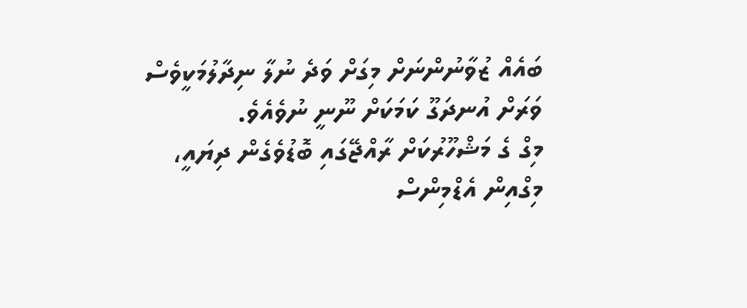ބައެއް ޒުވާނުންނަށް މިގަށް ވަދެ ނުލާ ނިދާލުމަކީވެސް ވަރަށް އުނދަގޫ ކަމަކަށް ނޫނީ ނުވެއެވެ.
މިގް ގެ މަޝްހޫރުކަށް ރާއްޖޭގައި ބޮޑުވެގެން ދިޔައީ، މިގްއިން އެޑްމިންސް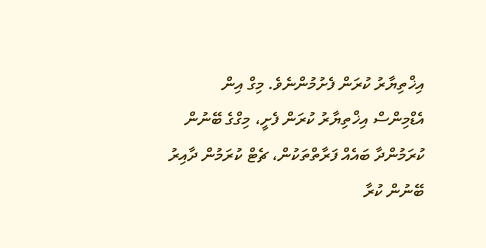އިޚްތިޔާރު ކުރަން ފެށުމުންނެވެ. މިގް އިން އެޑްމިންސް އިޚްތިޔާރު ކުރަން ފެށީ، މިގްގެ ބޭނުން ކުރަމުންދާ ބައެއް ފަރާތްތަކުން، ޗެޓް ކުރަމުން ދާއިރު ބޭނުން ކުރާ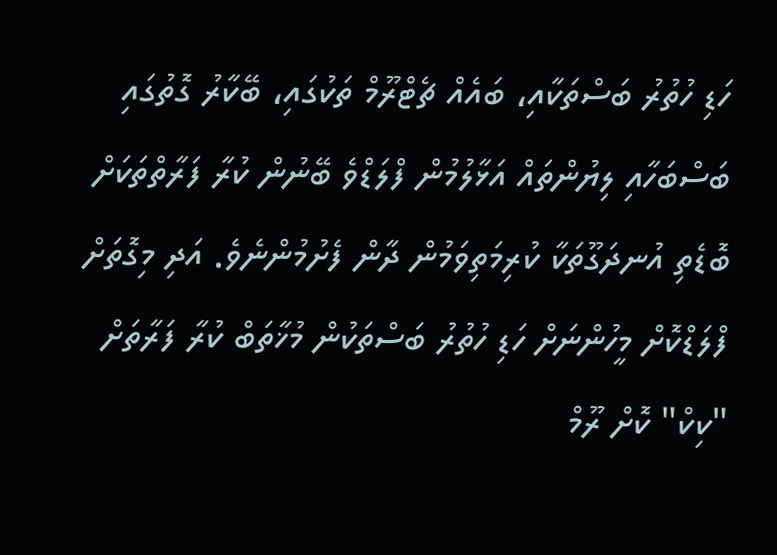ހަޑި ހުތުރު ބަސްތަކާއި، ބައެއް ޗެޓްރޫމް ތަކުގައި، ބޭކާރު ގޮތުގައި ބަސްބަހާއި ލިޔުންތައް އަޅާލުމުން ފްލަޑްވެ ބޭނުން ކުރާ ފަރާތްތަކަށް ބޮޑެތި އުނދަގޫތަކާ ކުރިމަތިވަމުން ދާން ފެށުމުންނެވެ. އަދި މިގޮތަށް ފްލަޑްކޮށް މީހުންނަށް ހަޑި ހުތުރު ބަސްތަކުން މުޚާތަބް ކުރާ ފަރާތަށް "ކިކް" ކޮށް ރޫމް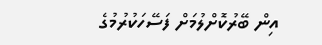އިން ބޭރުކޮށްލުމަށް ފަސޭހަކުރުމުގެ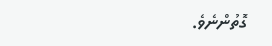ގޮތުންނެވެ.